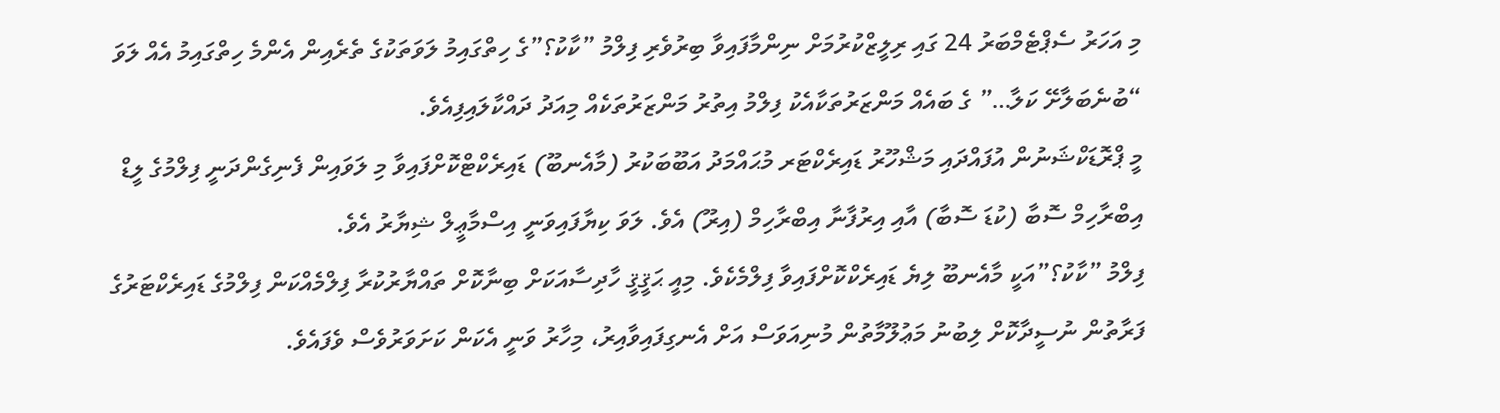މި އަހަރު ސެޕްޓެމްބަރު 24 ގައި ރިލީޒްކުރުމަށް ނިންމާފައިވާ ބިރުވެރި ފިލްމު ”ކާކު؟”ގެ ހިތްގައިމު ލަވަތަކުގެ ތެރެއިން އެންމެ ހިތްގައިމު އެއް ލަވަ “ބުނެބަލާށޭ ކަލާ…” ގެ ބައެއް މަންޒަރުތަކާއެކު ފިލްމު އިތުރު މަންޒަރުތަކެއް މިއަދު ދައްކާލައިފިއެވެ.
މީ ޕްރޮޑަކްޝަނުން އުފައްދައި މަޝްހޫރު ޑައިރެކްޓަރ މުޙައްމަދު އަބޫބަކުރު (މާއެނބޫ) ޑައިރެކްޓްކޮށްފައިވާ މި ލަވައިން ފެނިގެންދަނީ ފިލްމުގެ ލީޑް އިބްރާހިމް ސޮބާ (ކުޑަ ސޮބާ) އާއި އިރުފާނާ އިބްރާހިމް (އިރޫ) އެވެ. ލަވަ ކިޔާފައިވަނީ އިސްމާޢީލް ޝިޔާރު އެވެ.
ފިލްމު ”ކާކު؟”އަކީ މާއެނބޫ ލިޔެ ޑައިރެކްކޮށްފައިވާ ފިލްމެކެވެ. މިއީ ޙަޤީޤީ ހާދިސާއަކަށް ބިނާކޮށް ތައްޔާރުކުރާ ފިލްމެއްކަން ފިލްމުގެ ޑައިރެކްޓަރުގެ ފަރާތުން ނުސީދާކޮށް ލިބުނު މަޢުލޫމާތުން މުނިއަވަސް އަށް އެނގިފައިވާއިރު، މިހާރު ވަނީ އެކަން ކަށަވަރުވެސް ވެފައެވެ.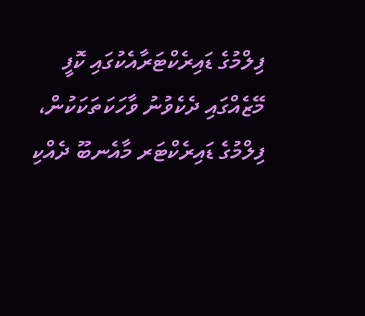ފިލްމުގެ ޑައިރެކްޓަރާއެކުގައި ކޮފީ މޭޒެއްގައި ދެކެވުނު ވާހަކަތަކަކުން، ފިލްމުގެ ޑައިރެކްޓަރ މާއެނބޫ ދެއްކި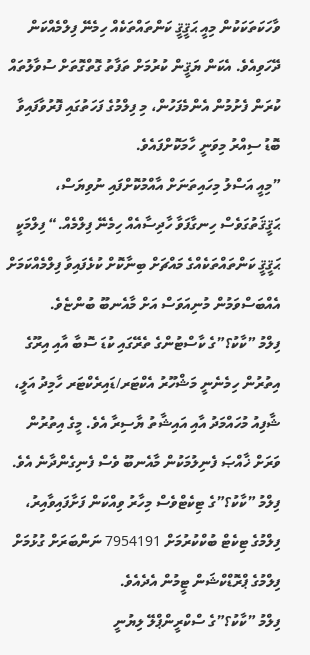ވާހަކަތަކަކުން މިއީ ޙަޤީޤީ ކަންތައްތަކެއް ހިމެނޭ ފިލްމެއްކަން ދޭހަވިއެވެ. އެކަން ޔަޤީން ކުރުމަށް ތަފާތު ގޮތްގޮތަށް ސުވާލުތައް ކުރަން ފެށުމުން އެންމެފަހުން، މި ފިލްމުގެ ފަހަތުގައި ފޮރުވާފައިވާ ބޮޑު ސިއްރު މިވަނީ ހާމަކޮށްފައެވެ.
”މިއީ އަސްލު މިހައިތަނަށް އާއްމުކޮށްފައި ނުވިޔަސް، ޙަޤީޤަތުގަވެސް ހިނގާފަވާ ހާދިސާއެއް ހިމެނޭ ފިލްމެއް.“ ފިލްމަކީ ޙަޤީޤީ ކަންތައްތަކެއްގެ މައްޗަށް ބިނާކޮށް ކުޅެފައިވާ ފިލްމެއްކަމަށް އެއްބަސްވަމުން މުނިއަވަސް އަށް މާއެނބޫ ބުންޏެވެ.
ފިލްމު ”ކާކު؟”ގެ ކާސްޓުންގެ ތެރޭގައި ކުޑަ ސޮބާ އާއި އިރޫގެ އިތުރުން ހިމެނެނީ މަޝްހޫރު އެކްޓަރ/ޑައިރެކްޓަރ ހާމިދު އަލީ، ޝާފިއު މުހައްމަދު އާއި އައިޝާތު ޔާސިރާ އެވެ. މީގެ އިތުރުން ވަރަށް ޚާއްޞަ ފެނިލުމަކުން މާއެނބޫ ވެސް ފެނިގެންދާނެ އެވެ.
ފިލްމު ”ކާކު؟”ގެ ޓިކެޓްވެސް މިހާރު ވިއްކަން ފަށާފައިވާއިރު، ފިލްމުގެ ޓިކެޓް ބުކްކުރުމަށް 7954191 ނަންބަރަށް ގުޅުމަށް ފިލްމުގެ ޕްރޮޑްކްޝަން ޓީމުން އެދެއެވެ.
ފިލްމު ”ކާކު؟”ގެ ސްކްރީންޕްލޭ ލިޔުނީ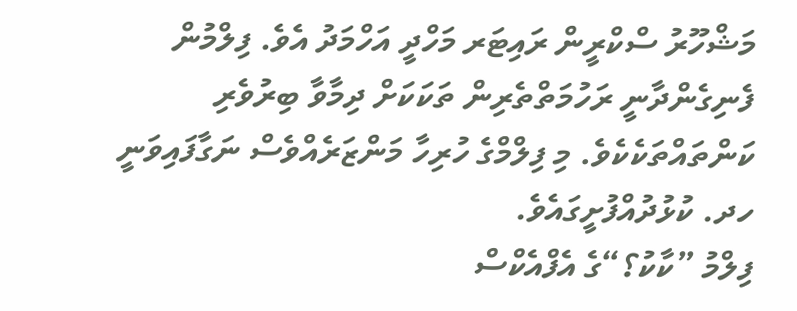މަޝްހޫރު ސްކްރީން ރައިޓަރ މަހްދީ އަހްމަދު އެވެ. ފިލްމުން ފެނިގެންދާނީ ރަހުމަތްތެރިން ތަކަކަށް ދިމާވާ ބިރުވެރި ކަންތައްތަކެކެވެ. މި ފިލްމްގެ ހުރިހާ މަންޒަރެއްވެސް ނަގާފައިވަނީ ހދ. ކުޅުދުއްފުށީގައެވެ.
ފިލްމު ”ކާކު؟“ގެ އެފްއެކްސް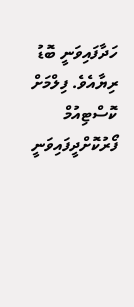ހަދާފައިވަނީ ބޮޑު ރިޔާއެވެ. ފިލްމަށް ކޮސްޓިއުމް ފޯރުކޮށްދީފައިވަނީ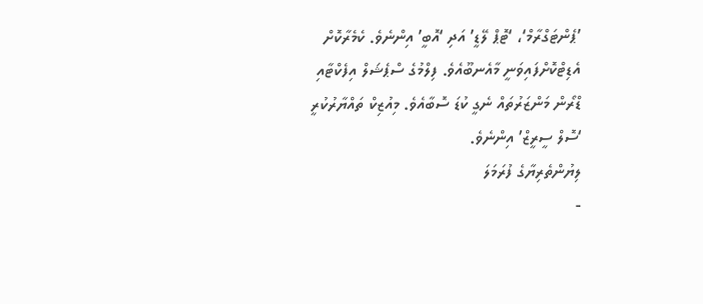’ޕެންޓަގްރާމް‘، ‘ޓޮޕް ލޭޑީ’ އަދި ‘އޮބީ’ އިންނެވެ. ކެމެރާކޮށް އެޑިޓްކޮށްފައިވަނީ މާއެނބޫއެވެ. ފިލްމުގެ ސްޕެޝަލް އިފެކްޓާއި ޑްރޯން މަންޒަރުތައް ނެގީ ކުޑަ ސޮބާއެވެ. މިއުޒިކް ތައްޔާރުކުރީ ‘ސޮލް ސީރީޒް’ އިންނެވެ.
ލިޔުންތެރިޔާގެ ފުރަމަލަ
-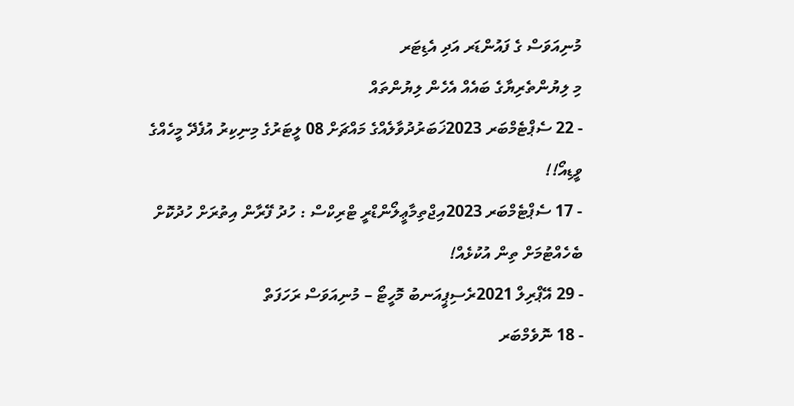މުނިއަވަސް ގެ ފައުންޑަރ އަދި އެޑިޓަރ
މި ލިޔުންތެރިޔާގެ ބައެއް އެހެން ލިޔުންތައް
- 22 ސެޕްޓެމްބަރ 2023ޚަބަރުދުވާލެއްގެ މައްޗަށް 08 ލީޓަރުގެ މިނިކިރު އުފެދޭ މީހެއްގެ ވީޑިއޯ!!
- 17 ސެޕްޓެމްބަރ 2023އިޖްތިމާޢީލޯންޑްރީ ޓްރިކްސް : ހުދު ފޭރާން އިތުރަށް ހުދުކޮށް ބެހެއްޓުމަށް ތިން އުކުޅެއް!
- 29 އޭޕްރިލް 2021ރެސިޕީއަނބު މޮހީޓޯ – މުނިއަވަސް ރަހަފަތް
- 18 ނޮވެމްބަރ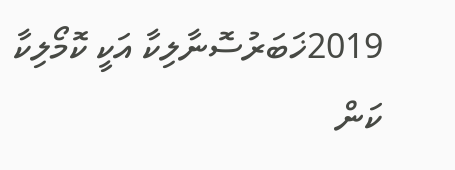2019ޚަބަރުސޮނާލިކާ އަކީ ކޮމޯލިކާ ކަން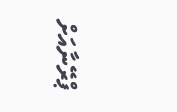ޕްރޭނާއަށް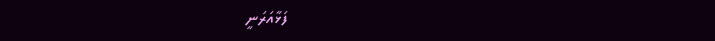ފަޅާއަރަނީ